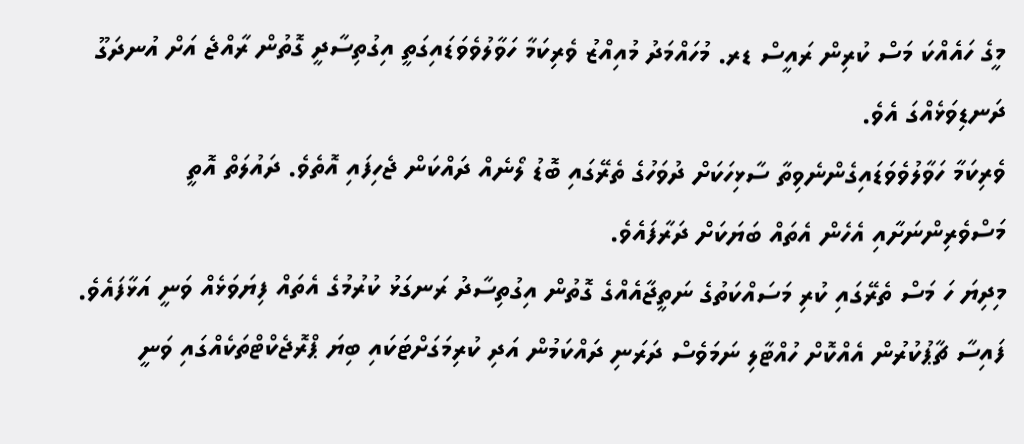މީގެ ހައެއްކަ މަސް ކުރިން ރައީސް ޑރ. މުހައްމަދު މުއިއްޒު ވެރިކަމާ ހަވާލުވެވަޑައިގަތީ އިގުތިސާދީ ގޮތުން ރާއްޖެ އަށް އުނދަގޫ ދަނޑިވަޅެއްގަ އެވެ.
ވެރިކަމާ ހަވާލުވެވަޑައިގެންނެވިތާ ސާޅިހަކަށް ދުވަހުގެ ތެރޭގައި ބޮޑު ލޯނެއް ދައްކަން ޖެހިފައި އޮތެވެ. ދައުލަތް އޮތީ މަސްވެރިންނަށާއި އެހެން އެތައް ބަޔަކަށް ދަރާފައެވެ.
މިދިޔަ ހަ މަސް ތެރޭގައި ކުރި މަސައްކަތުގެ ނަތީޖާއެއްގެ ގޮތުން އިގުތިސާދު ރަނގަޅު ކުރުމުގެ އެތައް ފިޔަވަޅެއް ވަނީ އަޅާފައެވެ.
ފައިސާ ޗާޕުކުރުން އެއްކޮށް ހުއްޓާލި ނަމަވެސް ދަރަނި ދައްކަމުން އަދި ކުރިމަގަށްޓަކައި ބިޔަ ޕްރޮޖެކްޓްތަކެއްގައި ވަނީ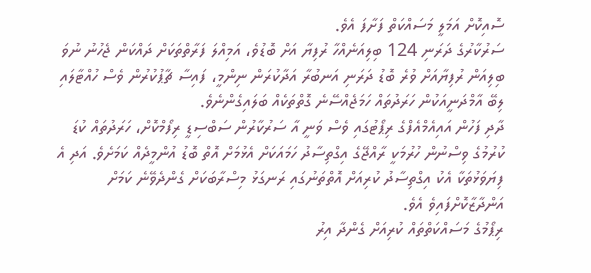ސޮއިކޮށް އަމަލީ މަސައްކަތް ފަށާފަ އެވެ.
ސަރުކާރުގެ ދަރަނި 124 ބިލިއަނެއްހާ ރުފިޔާ އަށް ބޮޑުވެ، އަމިއްލަ ފަރާތްތަކަށް ދައްކަން ޖެހުނު ނުވަ ބިލިއަން ރުފިޔާއަށް ވުރެ ބޮޑު ދަރަނި އަނބުރާ އަދާކުރަން ނިންމީ، ފައިސާ ޗާޕުކުރުން ވެސް ހުއްޓާލައި ލިބޭ އާމްދަނީއަކުން ހަރަދުތައް ހަމަޖެއްސޭނެ ގޮތްތަކެއް ބަލައިގެންނެވެ.
ދާދި ފަހުން އައިއެމްއެފްގެ ރިޕޯޓުގައި ވެސް ވަނީ އާ ސަރުކާރުން ސަބްސިޑީ ރިފޯމްކޮށް، ހަރަދުތައް ކުޑަ ކުރުމުގެ ވިސްނުން ހުރުމަކީ ރާއްޖޭގެ އިގްތިސާދު ހަމައަކަށް އެޅުމަށް އޮތް ބޮޑު އުންމީދެއް ކަމަށެވެ. އަދި އެ ފިޔަވަޅުތަކާ އެކު އިގްތިސާދު ކުރިއަށް އޮތްތަނުގައި ރަނގަޅު މިސްރާބަކަށް ގެންދެވޭނެ ކަމަށް އަންދާޒާކޮށްފައިވެ އެވެ.
ރިޕޯމުގެ މަސައްކަތްތައް ކުރިއަށް ގެންދާ އިރު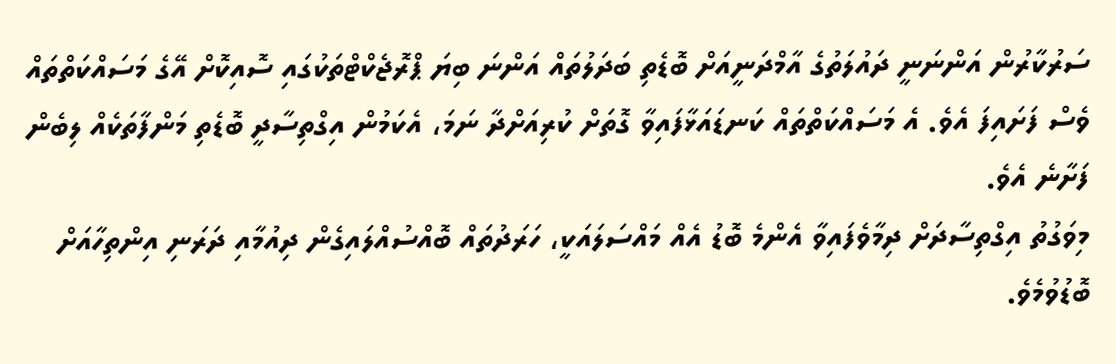ސަރުކާރުން އަންނަނީ ދައުލަތުގެ އާމްދަނީއަށް ބޮޑެތި ބަދަލުތައް އަންނަ ބިޔަ ޕްރޮޖެކްޓްތަކުގައި ސޮއިކޮށް އޭގެ މަސައްކަތްތައް ވެސް ފަށައިފަ އެވެ. އެ މަސައްކަތްތައް ކަނޑައަޅާފައިވާ ގޮތަށް ކުރިއަށްދާ ނަމަ، އެކަމުން އިގްތިސާދީ ބޮޑެތި މަންފާތަކެއް ލިބެން ފަށާނެ އެވެ.
މިވަގުތު އިގްތިސާދަށް ދިމާވެފައިވާ އެންމެ ބޮޑު އެއް މައްސަލައަކީ، ހަރަދުތައް ބޮއްސުއްލައިގެން ދިއުމާއި ދަރަނި އިންތިހާއަށް ބޮޑުވުމެވެ.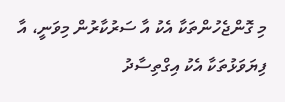މި ގޮންޖެހުންތަކާ އެކު އާ ސަރުކާރުން މިވަނީ، އާ ފިޔަވަޅުތަކާ އެކު އިގްތިސާދު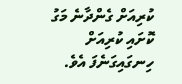ކުރިއަށް ގެންދާނެ މަގު ކޮށައި ކުރިއަށް ހިނގައިގަނެފަ އެވެ.